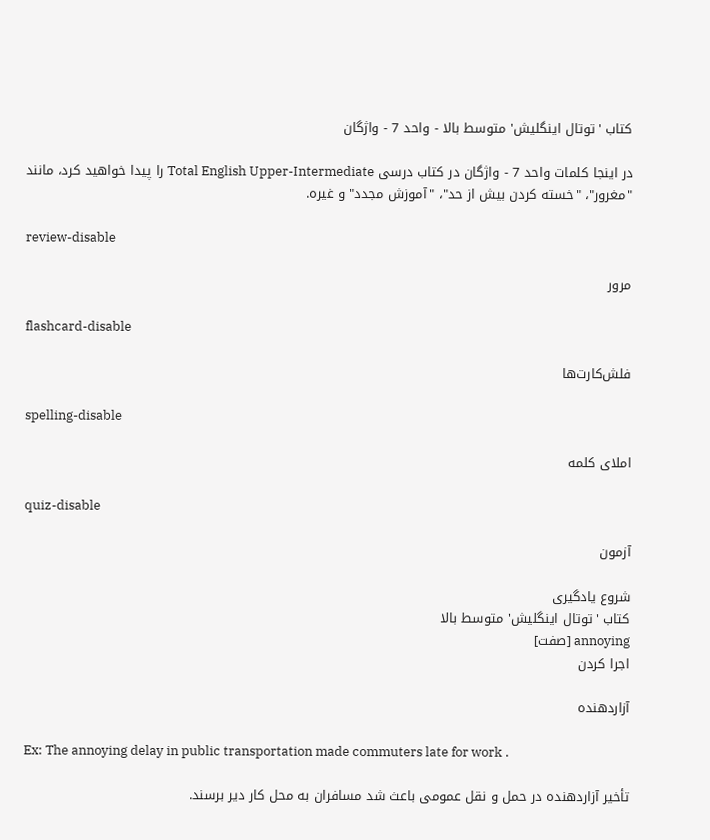کتاب 'توتال اینگلیش' متوسط بالا - واحد 7 - واژگان

در اینجا کلمات واحد 7 - واژگان در کتاب درسی Total English Upper-Intermediate را پیدا خواهید کرد، مانند "مغرور"، "خسته کردن بیش از حد"، "آموزش مجدد" و غیره.

review-disable

مرور

flashcard-disable

فلش‌کارت‌ها

spelling-disable

املای کلمه

quiz-disable

آزمون

شروع یادگیری
کتاب 'توتال اینگلیش' متوسط بالا
annoying [صفت]
اجرا کردن

آزاردهنده

Ex: The annoying delay in public transportation made commuters late for work .

تأخیر آزاردهنده در حمل و نقل عمومی باعث شد مسافران به محل کار دیر برسند.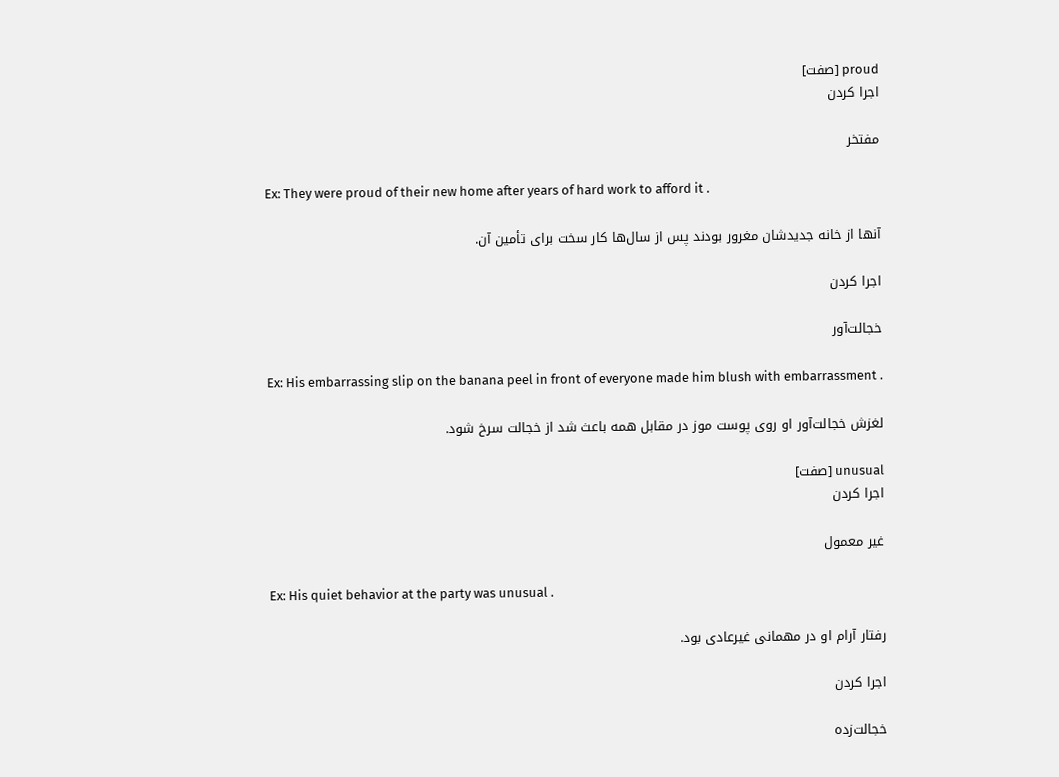proud [صفت]
اجرا کردن

مفتخر

Ex: They were proud of their new home after years of hard work to afford it .

آنها از خانه جدیدشان مغرور بودند پس از سال‌ها کار سخت برای تأمین آن.

اجرا کردن

خجالت‌آور

Ex: His embarrassing slip on the banana peel in front of everyone made him blush with embarrassment .

لغزش خجالت‌آور او روی پوست موز در مقابل همه باعث شد از خجالت سرخ شود.

unusual [صفت]
اجرا کردن

غیر معمول

Ex: His quiet behavior at the party was unusual .

رفتار آرام او در مهمانی غیرعادی بود.

اجرا کردن

خجالت‌زده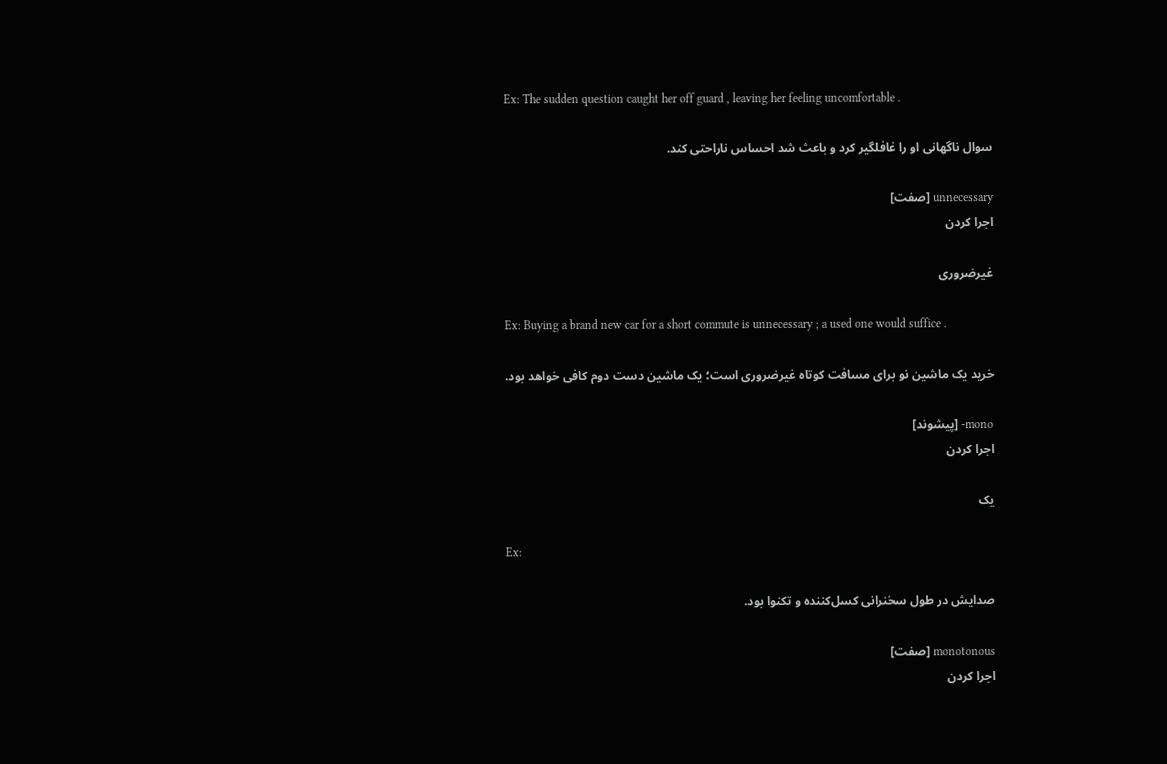Ex: The sudden question caught her off guard , leaving her feeling uncomfortable .

سوال ناگهانی او را غافلگیر کرد و باعث شد احساس ناراحتی کند.

unnecessary [صفت]
اجرا کردن

غیرضروری

Ex: Buying a brand new car for a short commute is unnecessary ; a used one would suffice .

خرید یک ماشین نو برای مسافت کوتاه غیرضروری است؛ یک ماشین دست دوم کافی خواهد بود.

mono- [پیشوند]
اجرا کردن

یک

Ex:

صدایش در طول سخنرانی کسل‌کننده و تکنوا بود.

monotonous [صفت]
اجرا کردن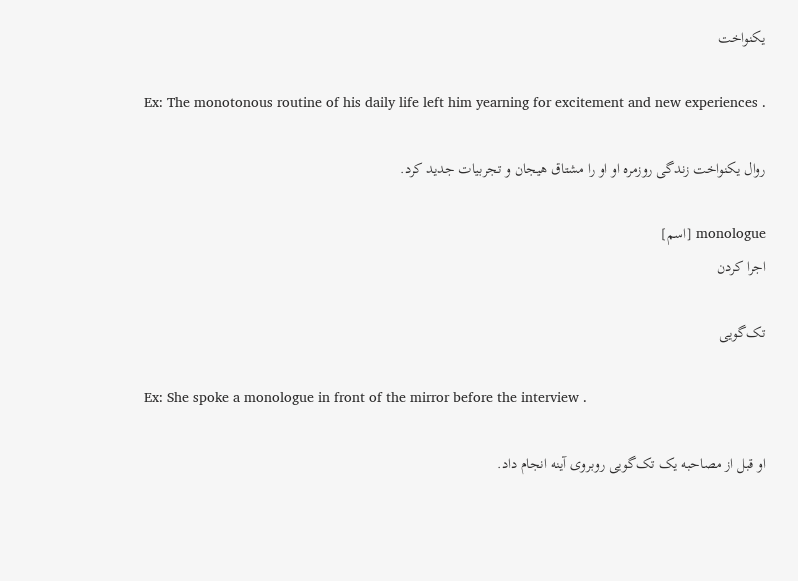یکنواخت

Ex: The monotonous routine of his daily life left him yearning for excitement and new experiences .

روال یکنواخت زندگی روزمره او او را مشتاق هیجان و تجربیات جدید کرد.

monologue [اسم]
اجرا کردن

تک‌گویی

Ex: She spoke a monologue in front of the mirror before the interview .

او قبل از مصاحبه یک تک‌گویی روبروی آینه انجام داد.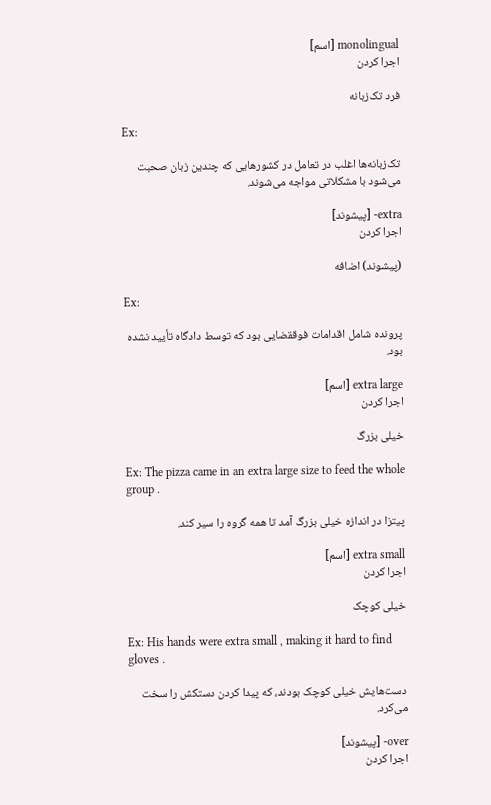monolingual [اسم]
اجرا کردن

فرد تک‌زبانه

Ex:

تک‌زبانه‌ها اغلب در تعامل در کشورهایی که چندین زبان صحبت می‌شود با مشکلاتی مواجه می‌شوند.

extra- [پیشوند]
اجرا کردن

(پیشوند) اضافه

Ex:

پرونده شامل اقدامات فوققضایی بود که توسط دادگاه تأیید نشده بود.

extra large [اسم]
اجرا کردن

خیلی بزرگ

Ex: The pizza came in an extra large size to feed the whole group .

پیتزا در اندازه خیلی بزرگ آمد تا همه گروه را سیر کند.

extra small [اسم]
اجرا کردن

خیلی کوچک

Ex: His hands were extra small , making it hard to find gloves .

دست‌هایش خیلی کوچک بودند، که پیدا کردن دستکش را سخت می‌کرد.

over- [پیشوند]
اجرا کردن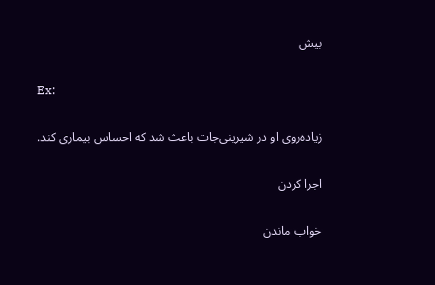بیش

Ex:

زیاده‌روی او در شیرینی‌جات باعث شد که احساس بیماری کند.

اجرا کردن

خواب ماندن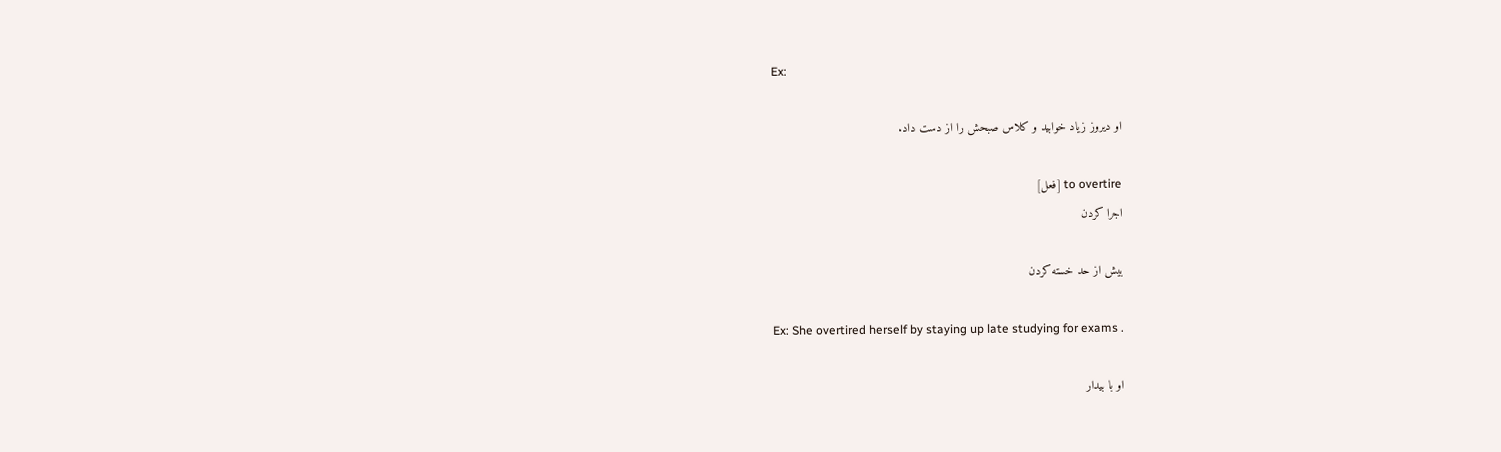Ex:

او دیروز زیاد خوابید و کلاس صبحش را از دست داد.

to overtire [فعل]
اجرا کردن

بیش از حد خسته کردن

Ex: She overtired herself by staying up late studying for exams .

او با بیدار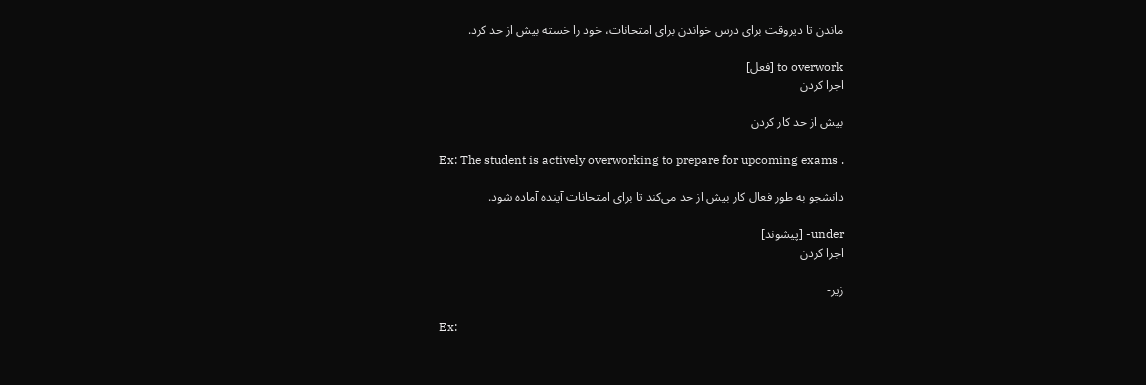ماندن تا دیروقت برای درس خواندن برای امتحانات، خود را خسته بیش از حد کرد.

to overwork [فعل]
اجرا کردن

بیش از حد کار کردن

Ex: The student is actively overworking to prepare for upcoming exams .

دانشجو به طور فعال کار بیش از حد می‌کند تا برای امتحانات آینده آماده شود.

under- [پیشوند]
اجرا کردن

زیر-

Ex: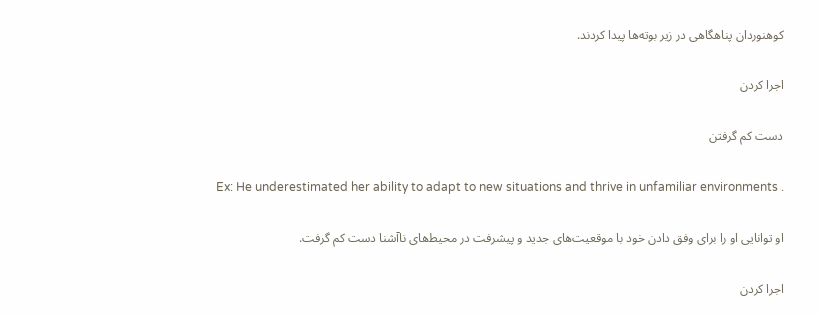کوهنوردان پناهگاهی در زیر بوته‌ها پیدا کردند.

اجرا کردن

دست کم گرفتن

Ex: He underestimated her ability to adapt to new situations and thrive in unfamiliar environments .

او توانایی او را برای وفق دادن خود با موقعیت‌های جدید و پیشرفت در محیط‌های ناآشنا دست کم گرفت.

اجرا کردن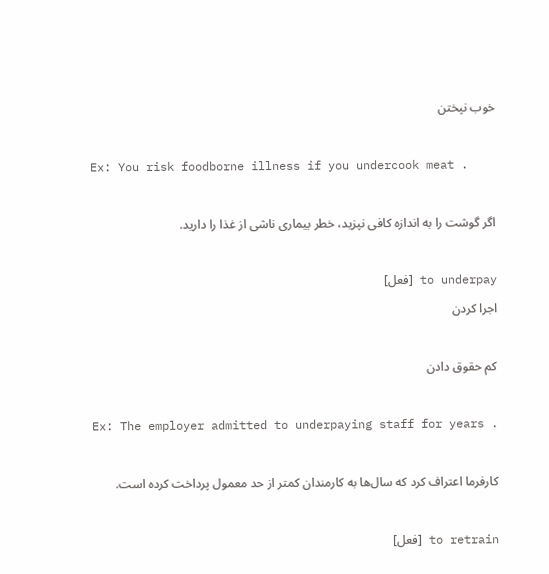خوب نپختن

Ex: You risk foodborne illness if you undercook meat .

اگر گوشت را به اندازه کافی نپزید، خطر بیماری ناشی از غذا را دارید.

to underpay [فعل]
اجرا کردن

کم حقوق دادن

Ex: The employer admitted to underpaying staff for years .

کارفرما اعتراف کرد که سال‌ها به کارمندان کمتر از حد معمول پرداخت کرده است.

to retrain [فعل]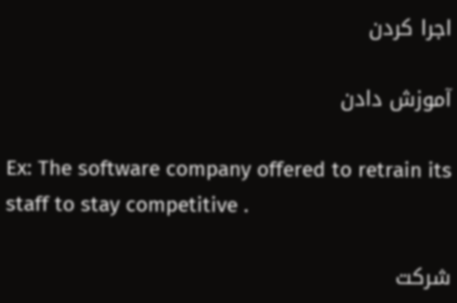اجرا کردن

آموزش دادن

Ex: The software company offered to retrain its staff to stay competitive .

شرکت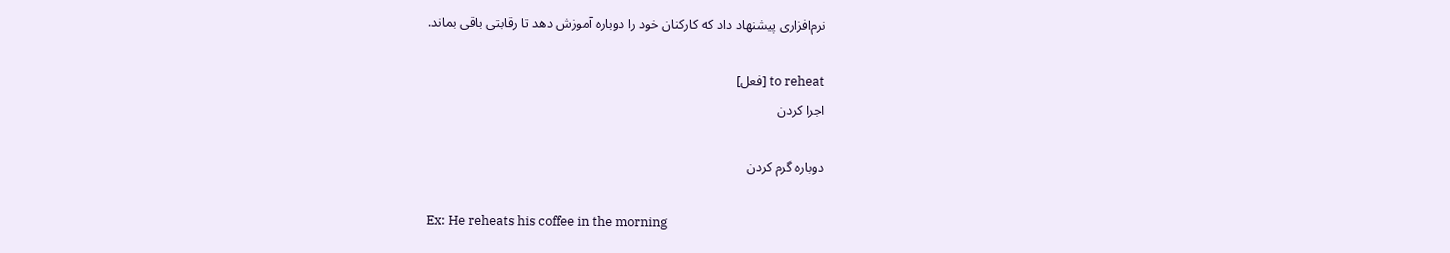نرم‌افزاری پیشنهاد داد که کارکنان خود را دوباره آموزش دهد تا رقابتی باقی بماند.

to reheat [فعل]
اجرا کردن

دوباره گرم کردن

Ex: He reheats his coffee in the morning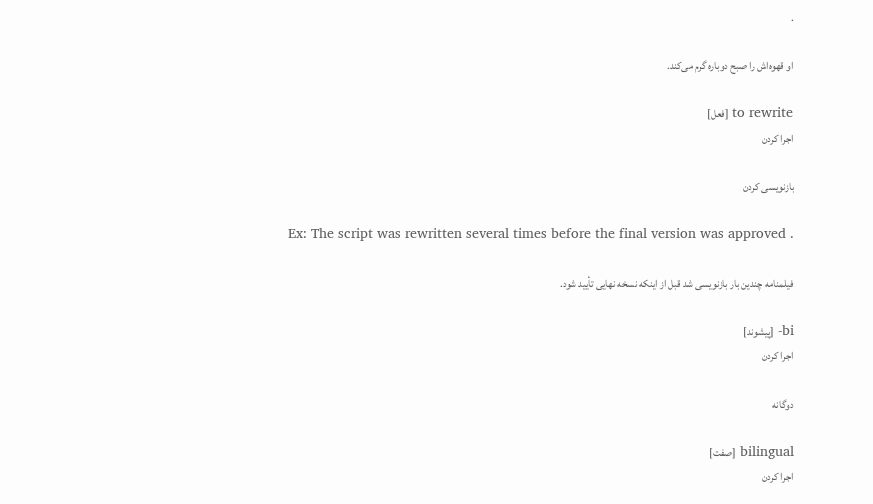.

او قهوه‌اش را صبح دوباره گرم می‌کند.

to rewrite [فعل]
اجرا کردن

بازنویسی کردن

Ex: The script was rewritten several times before the final version was approved .

فیلمنامه چندین بار بازنویسی شد قبل از اینکه نسخه نهایی تأیید شود.

bi- [پیشوند]
اجرا کردن

دوگانه

bilingual [صفت]
اجرا کردن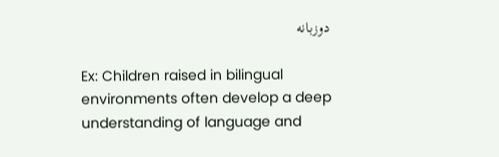دوزبانه

Ex: Children raised in bilingual environments often develop a deep understanding of language and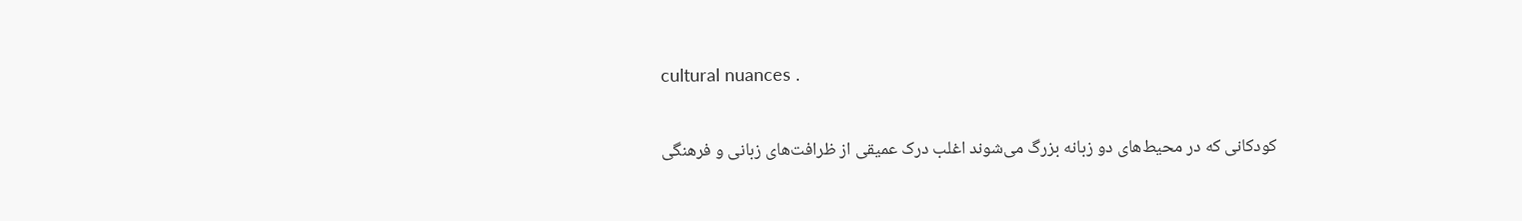cultural nuances .

کودکانی که در محیط‌های دو زبانه بزرگ می‌شوند اغلب درک عمیقی از ظرافت‌های زبانی و فرهنگی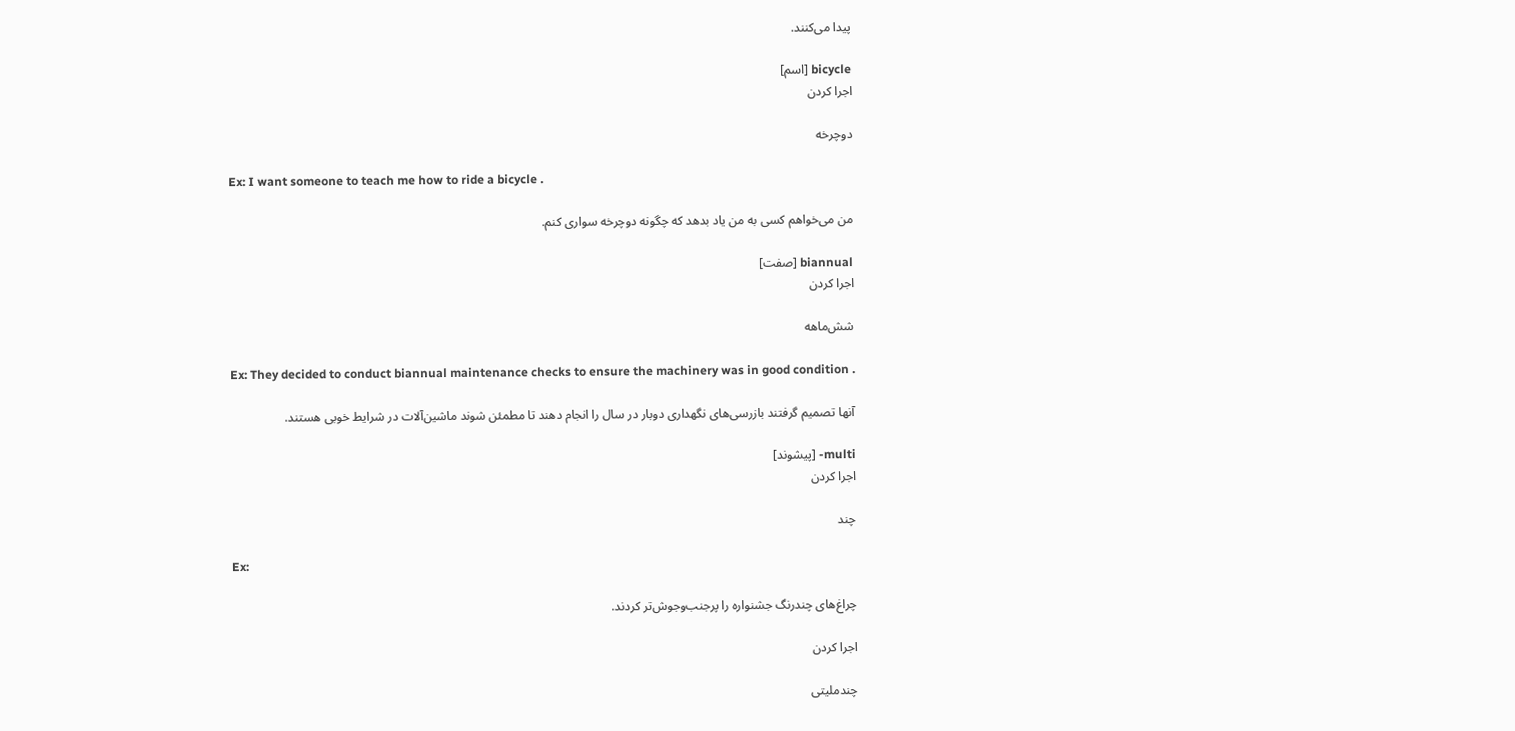پیدا می‌کنند.

bicycle [اسم]
اجرا کردن

دوچرخه

Ex: I want someone to teach me how to ride a bicycle .

من می‌خواهم کسی به من یاد بدهد که چگونه دوچرخه سواری کنم.

biannual [صفت]
اجرا کردن

شش‌ماهه

Ex: They decided to conduct biannual maintenance checks to ensure the machinery was in good condition .

آنها تصمیم گرفتند بازرسی‌های نگهداری دوبار در سال را انجام دهند تا مطمئن شوند ماشین‌آلات در شرایط خوبی هستند.

multi- [پیشوند]
اجرا کردن

چند

Ex:

چراغ‌های چندرنگ جشنواره را پرجنب‌وجوش‌تر کردند.

اجرا کردن

چندملیتی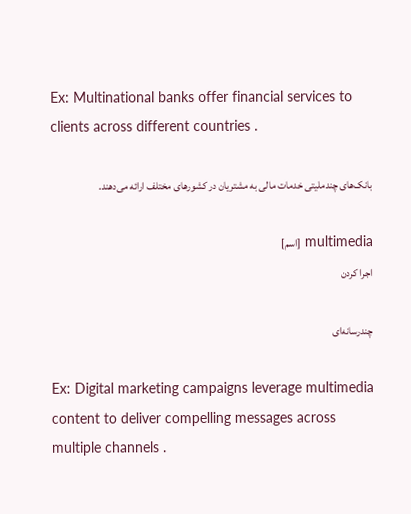Ex: Multinational banks offer financial services to clients across different countries .

بانک‌های چندملیتی خدمات مالی به مشتریان در کشورهای مختلف ارائه می‌دهند.

multimedia [اسم]
اجرا کردن

چندرسانه‌ای

Ex: Digital marketing campaigns leverage multimedia content to deliver compelling messages across multiple channels .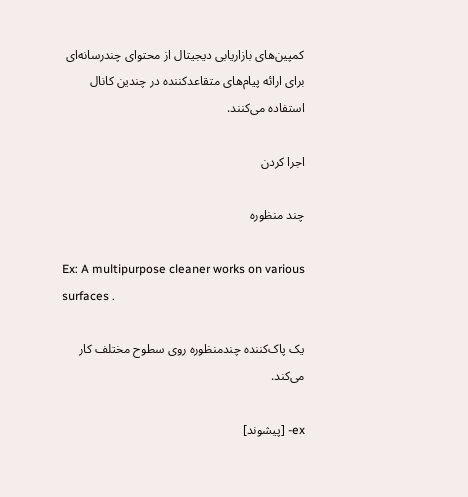کمپین‌های بازاریابی دیجیتال از محتوای چندرسانه‌ای برای ارائه پیام‌های متقاعدکننده در چندین کانال استفاده می‌کنند.

اجرا کردن

چند منظوره

Ex: A multipurpose cleaner works on various surfaces .

یک پاک‌کننده چندمنظوره روی سطوح مختلف کار می‌کند.

ex- [پیشوند]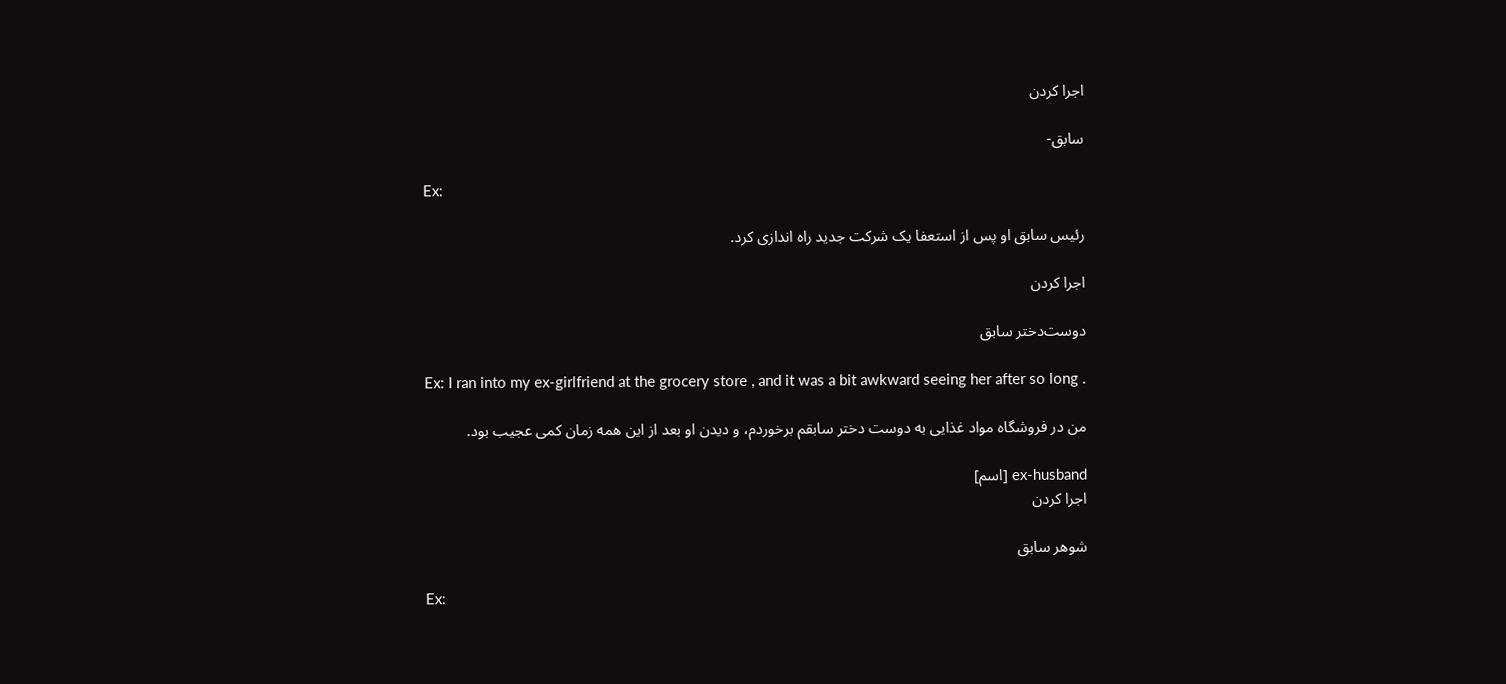اجرا کردن

سابق-

Ex:

رئیس سابق او پس از استعفا یک شرکت جدید راه اندازی کرد.

اجرا کردن

دوست‌دختر سابق

Ex: I ran into my ex-girlfriend at the grocery store , and it was a bit awkward seeing her after so long .

من در فروشگاه مواد غذایی به دوست دختر سابقم برخوردم، و دیدن او بعد از این همه زمان کمی عجیب بود.

ex-husband [اسم]
اجرا کردن

شوهر سابق

Ex: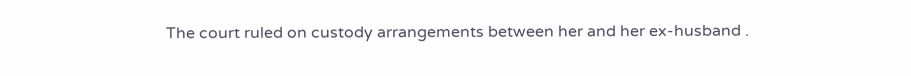The court ruled on custody arrangements between her and her ex-husband .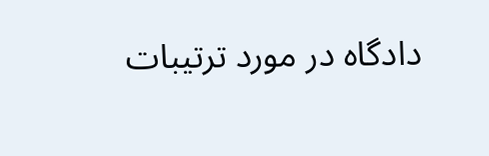دادگاه در مورد ترتیبات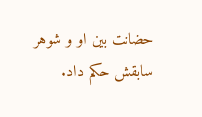حضانت بین او و شوهر سابقش حکم داد.